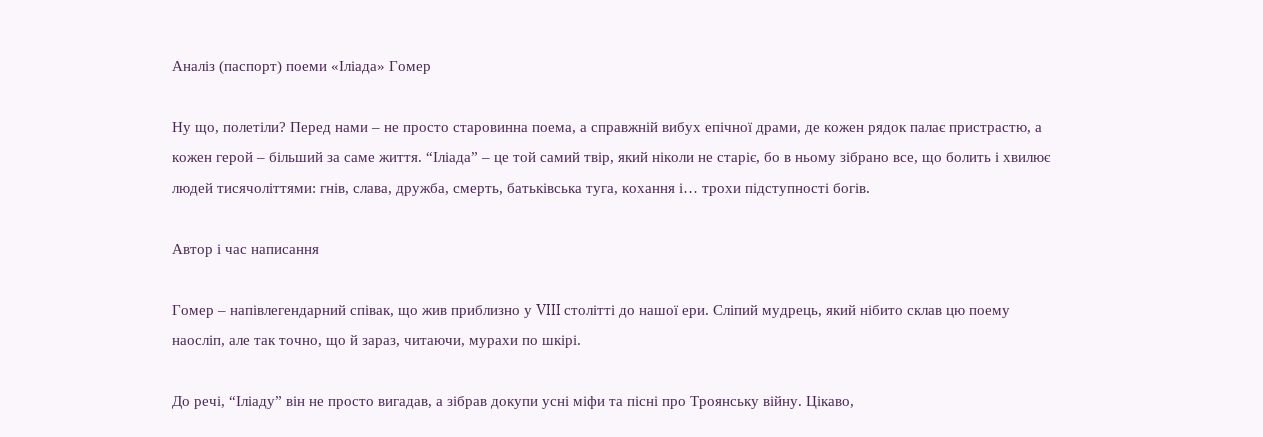Аналіз (паспорт) поеми «Іліада» Гомер

Ну що, полетіли? Перед нами – не просто старовинна поема, а справжній вибух епічної драми, де кожен рядок палає пристрастю, а кожен герой – більший за саме життя. “Іліада” – це той самий твір, який ніколи не старіє, бо в ньому зібрано все, що болить і хвилює людей тисячоліттями: гнів, слава, дружба, смерть, батьківська туга, кохання і… трохи підступності богів.

Автор і час написання

Гомер – напівлегендарний співак, що жив приблизно у VIII столітті до нашої ери. Сліпий мудрець, який нібито склав цю поему наосліп, але так точно, що й зараз, читаючи, мурахи по шкірі.

До речі, “Іліаду” він не просто вигадав, а зібрав докупи усні міфи та пісні про Троянську війну. Цікаво,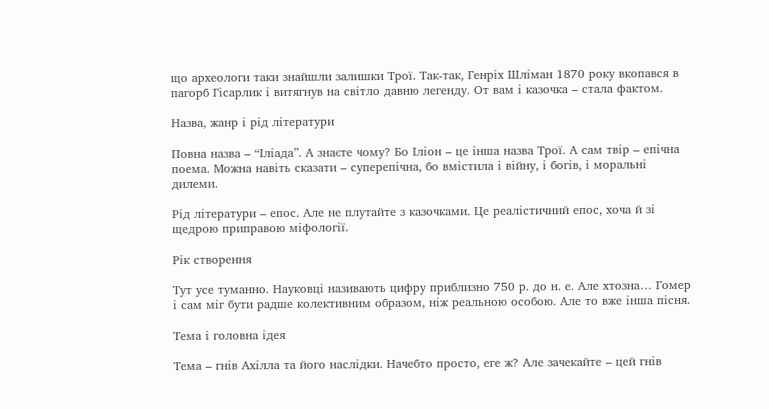що археологи таки знайшли залишки Трої. Так-так, Генріх Шліман 1870 року вкопався в пагорб Гісарлик і витягнув на світло давню легенду. От вам і казочка – стала фактом.

Назва, жанр і рід літератури

Повна назва – “Іліада”. А знаєте чому? Бо Іліон – це інша назва Трої. А сам твір – епічна поема. Можна навіть сказати – суперепічна, бо вмістила і війну, і богів, і моральні дилеми.

Рід літератури – епос. Але не плутайте з казочками. Це реалістичний епос, хоча й зі щедрою приправою міфології.

Рік створення

Тут усе туманно. Науковці називають цифру приблизно 750 р. до н. е. Але хтозна… Гомер і сам міг бути радше колективним образом, ніж реальною особою. Але то вже інша пісня.

Тема і головна ідея

Тема – гнів Ахілла та його наслідки. Начебто просто, еге ж? Але зачекайте – цей гнів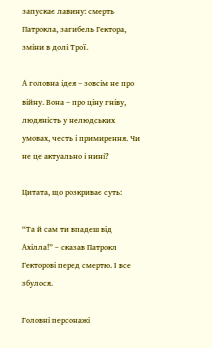запускає лавину: смерть Патрокла, загибель Гектора, зміни в долі Трої.

А головна ідея – зовсім не про війну. Вона – про ціну гніву, людяність у нелюдських умовах, честь і примирення. Чи не це актуально і нині?

Цитата, що розкриває суть:

“Та й сам ти впадеш від Ахілла!” – сказав Патрокл Гекторові перед смертю. І все збулося.

Головні персонажі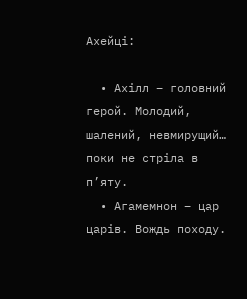Ахейці:

  • Ахілл – головний герой. Молодий, шалений, невмирущий… поки не стріла в п’яту.
  • Агамемнон – цар царів. Вождь походу.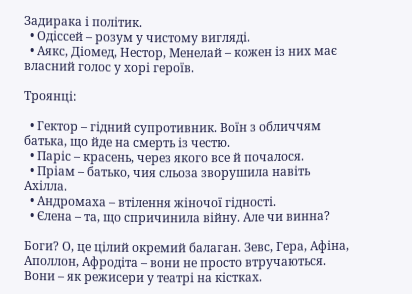Задирака і політик.
  • Одіссей – розум у чистому вигляді.
  • Аякс, Діомед, Нестор, Менелай – кожен із них має власний голос у хорі героїв.

Троянці:

  • Гектор – гідний супротивник. Воїн з обличчям батька, що йде на смерть із честю.
  • Паріс – красень, через якого все й почалося.
  • Пріам – батько, чия сльоза зворушила навіть Ахілла.
  • Андромаха – втілення жіночої гідності.
  • Єлена – та, що спричинила війну. Але чи винна?

Боги? О, це цілий окремий балаган. Зевс, Гера, Афіна, Аполлон, Афродіта – вони не просто втручаються. Вони – як режисери у театрі на кістках.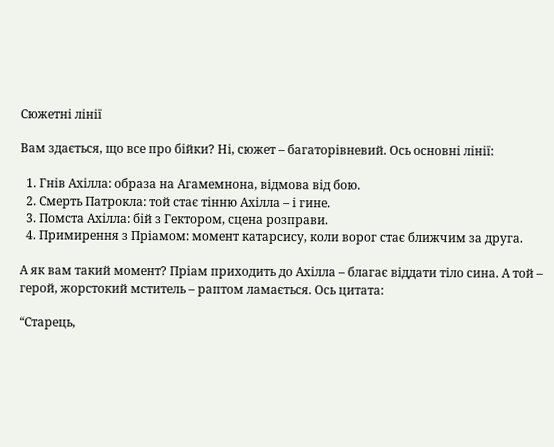Сюжетні лінії

Вам здається, що все про бійки? Ні, сюжет – багаторівневий. Ось основні лінії:

  1. Гнів Ахілла: образа на Агамемнона, відмова від бою.
  2. Смерть Патрокла: той стає тінню Ахілла – і гине.
  3. Помста Ахілла: бій з Гектором, сцена розправи.
  4. Примирення з Пріамом: момент катарсису, коли ворог стає ближчим за друга.

А як вам такий момент? Пріам приходить до Ахілла – благає віддати тіло сина. А той – герой, жорстокий мститель – раптом ламається. Ось цитата:

“Старець,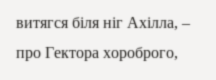витягся біля ніг Ахілла, – про Гектора хороброго,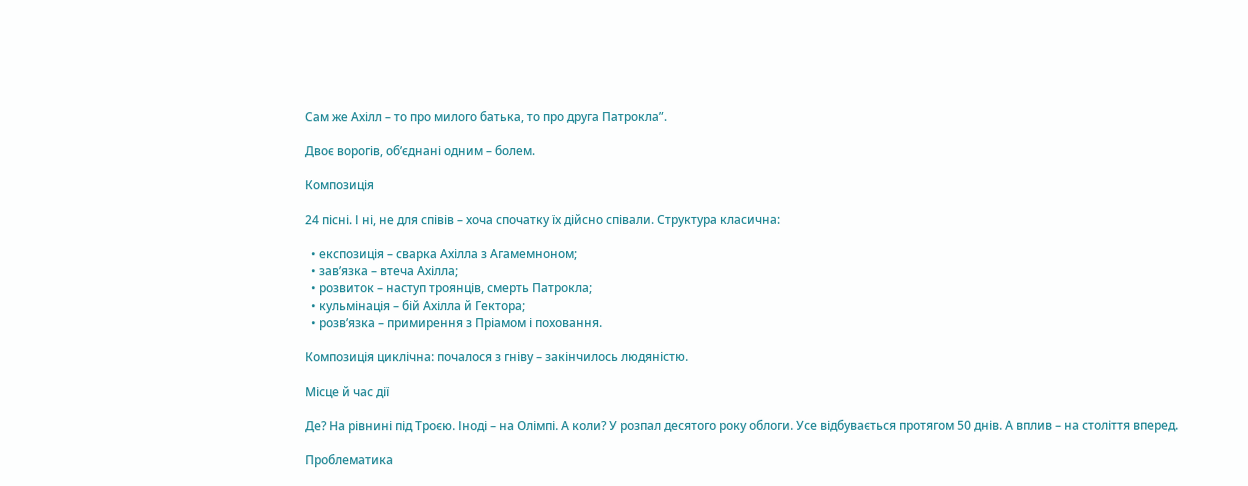Сам же Ахілл – то про милого батька, то про друга Патрокла”.

Двоє ворогів, об’єднані одним – болем.

Композиція

24 пісні. І ні, не для співів – хоча спочатку їх дійсно співали. Структура класична:

  • експозиція – сварка Ахілла з Агамемноном;
  • зав’язка – втеча Ахілла;
  • розвиток – наступ троянців, смерть Патрокла;
  • кульмінація – бій Ахілла й Гектора;
  • розв’язка – примирення з Пріамом і поховання.

Композиція циклічна: почалося з гніву – закінчилось людяністю.

Місце й час дії

Де? На рівнині під Троєю. Іноді – на Олімпі. А коли? У розпал десятого року облоги. Усе відбувається протягом 50 днів. А вплив – на століття вперед.

Проблематика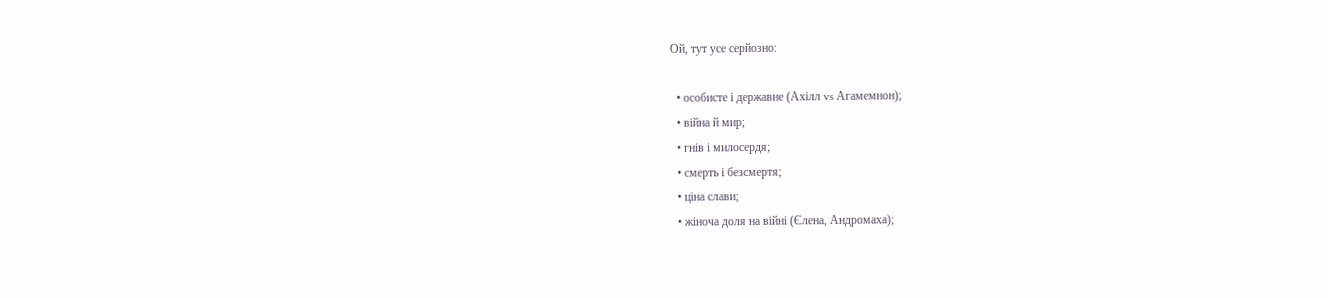Ой, тут усе серйозно:

  • особисте і державне (Ахілл vs Агамемнон);
  • війна й мир;
  • гнів і милосердя;
  • смерть і безсмертя;
  • ціна слави;
  • жіноча доля на війні (Єлена, Андромаха);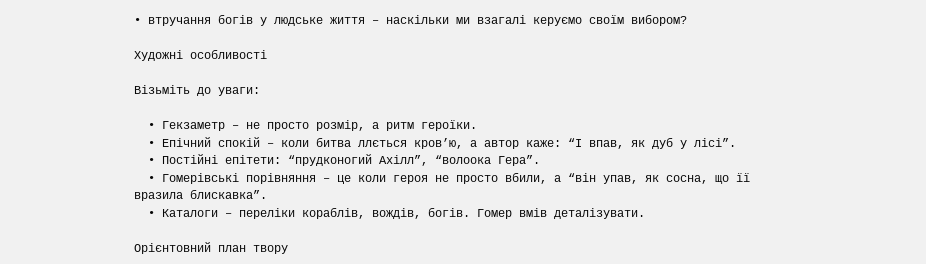• втручання богів у людське життя – наскільки ми взагалі керуємо своїм вибором?

Художні особливості

Візьміть до уваги:

  • Гекзаметр – не просто розмір, а ритм героїки.
  • Епічний спокій – коли битва ллється кров’ю, а автор каже: “І впав, як дуб у лісі”.
  • Постійні епітети: “прудконогий Ахілл”, “волоока Гера”.
  • Гомерівські порівняння – це коли героя не просто вбили, а “він упав, як сосна, що її вразила блискавка”.
  • Каталоги – переліки кораблів, вождів, богів. Гомер вмів деталізувати.

Орієнтовний план твору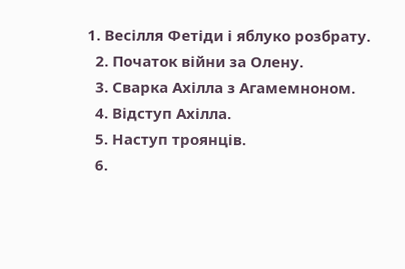1. Весілля Фетіди і яблуко розбрату.
  2. Початок війни за Олену.
  3. Сварка Ахілла з Агамемноном.
  4. Відступ Ахілла.
  5. Наступ троянців.
  6.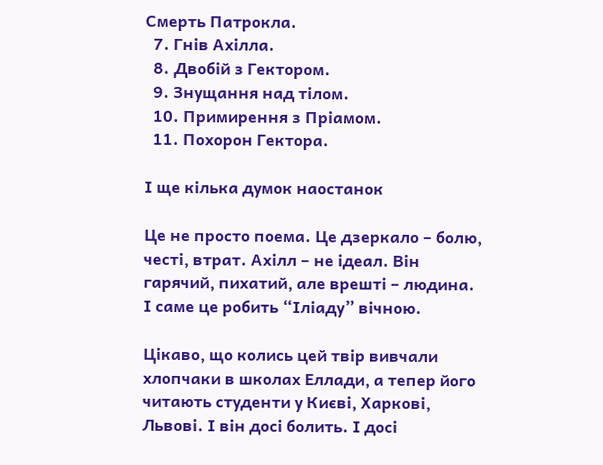Смерть Патрокла.
  7. Гнів Ахілла.
  8. Двобій з Гектором.
  9. Знущання над тілом.
  10. Примирення з Пріамом.
  11. Похорон Гектора.

І ще кілька думок наостанок

Це не просто поема. Це дзеркало – болю, честі, втрат. Ахілл – не ідеал. Він гарячий, пихатий, але врешті – людина. І саме це робить “Іліаду” вічною.

Цікаво, що колись цей твір вивчали хлопчаки в школах Еллади, а тепер його читають студенти у Києві, Харкові, Львові. І він досі болить. І досі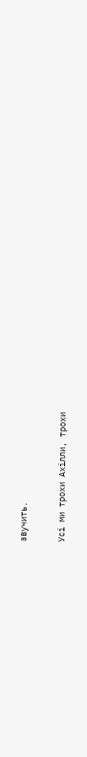звучить.

Усі ми трохи Ахілли, трохи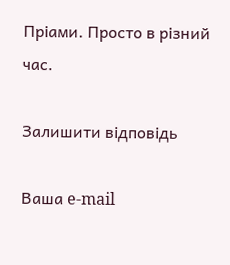Пріами. Просто в різний час.

Залишити відповідь

Ваша e-mail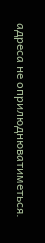адреса не оприлюднюватиметься.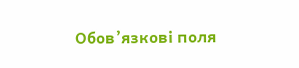Обов’язкові поля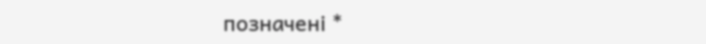позначені *